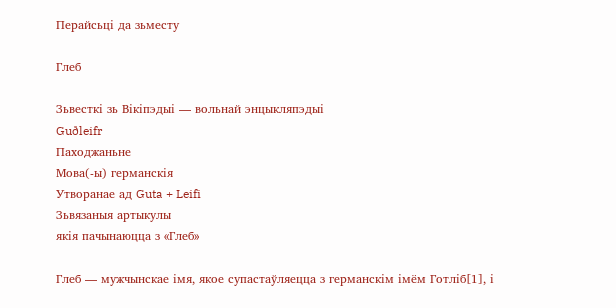Перайсьці да зьместу

Глеб

Зьвесткі зь Вікіпэдыі — вольнай энцыкляпэдыі
Guðleifr
Паходжаньне
Мова(-ы) германскія
Утворанае ад Guta + Leifi
Зьвязаныя артыкулы
якія пачынаюцца з «Глеб»

Глеб — мужчынскае імя, якое супастаўляецца з германскім імём Готліб[1], і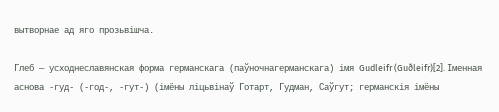вытворнае ад яго прозьвішча.

Глеб — усходнеславянская форма германскага (паўночнагерманскага) імя Gudleifr (Guðleifr)[2]. Іменная аснова -гуд- (-год-, -гут-) (імёны ліцьвінаў Готарт, Гудман, Саўгут; германскія імёны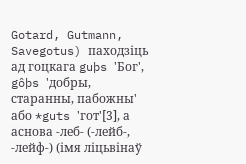Gotard, Gutmann, Savegotus) паходзіць ад гоцкага guþs 'Бог', gôþs 'добры, старанны, пабожны' або *guts 'гот'[3], а аснова -леб- (-лейб-, -лейф-) (імя ліцьвінаў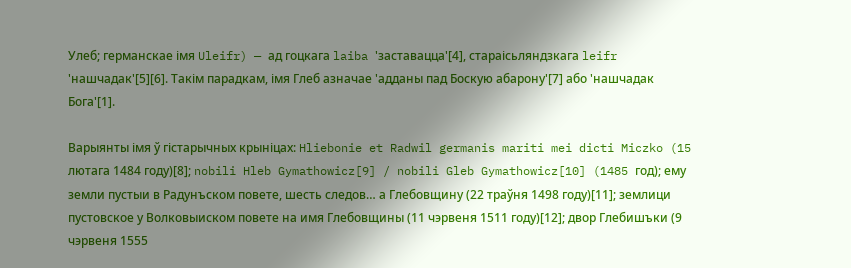Улеб; германскае імя Uleifr) — ад гоцкага laiba 'заставацца'[4], стараісьляндзкага leifr 'нашчадак'[5][6]. Такім парадкам, імя Глеб азначае 'адданы пад Боскую абарону'[7] або 'нашчадак Бога'[1].

Варыянты імя ў гістарычных крыніцах: Hliebonie et Radwil germanis mariti mei dicti Miczko (15 лютага 1484 году)[8]; nobili Hleb Gymathowicz[9] / nobili Gleb Gymathowicz[10] (1485 год); ему земли пустыи в Радунъском повете, шесть следов… а Глебовщину (22 траўня 1498 году)[11]; землици пустовское у Волковыиском повете на имя Глебовщины (11 чэрвеня 1511 году)[12]; двор Глебишъки (9 чэрвеня 1555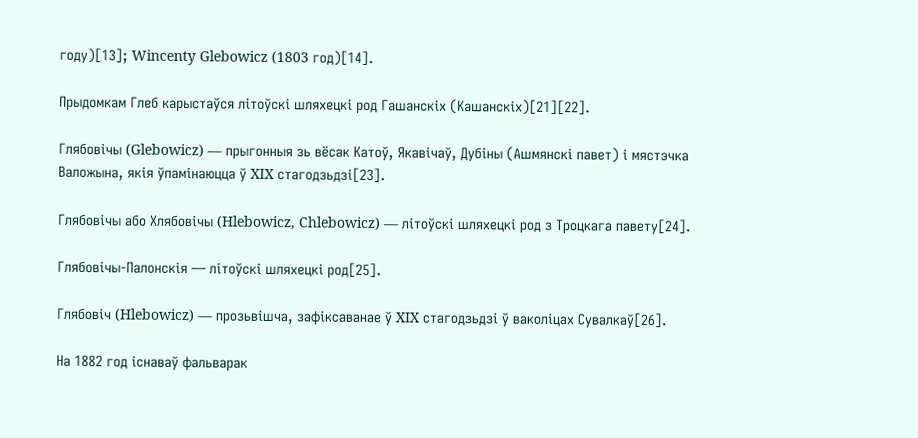году)[13]; Wincenty Glebowicz (1803 год)[14].

Прыдомкам Глеб карыстаўся літоўскі шляхецкі род Гашанскіх (Кашанскіх)[21][22].

Глябовічы (Glebowicz) — прыгонныя зь вёсак Катоў, Якавічаў, Дубіны (Ашмянскі павет) і мястэчка Валожына, якія ўпамінаюцца ў XIX стагодзьдзі[23].

Глябовічы або Хлябовічы (Hlebowicz, Chlebowicz) — літоўскі шляхецкі род з Троцкага павету[24].

Глябовічы-Палонскія — літоўскі шляхецкі род[25].

Глябовіч (Hlebowicz) — прозьвішча, зафіксаванае ў XIX стагодзьдзі ў ваколіцах Сувалкаў[26].

На 1882 год існаваў фальварак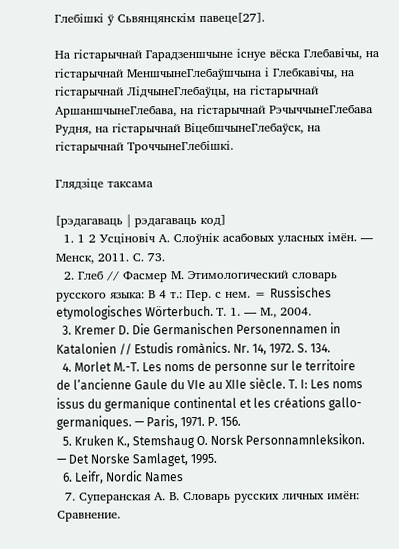Глебішкі ў Сьвянцянскім павеце[27].

На гістарычнай Гарадзеншчыне існуе вёска Глебавічы, на гістарычнай МеншчынеГлебаўшчына і Глебкавічы, на гістарычнай ЛідчынеГлебаўцы, на гістарычнай АршаншчынеГлебава, на гістарычнай РэчыччынеГлебава Рудня, на гістарычнай ВіцебшчынеГлебаўск, на гістарычнай ТроччынеГлебішкі.

Глядзіце таксама

[рэдагаваць | рэдагаваць код]
  1. 1 2 Усціновіч А. Слоўнік асабовых уласных імён. — Менск, 2011. С. 73.
  2. Глеб // Фасмер М. Этимологический словарь русского языка: В 4 т.: Пер. с нем. = Russisches etymologisches Wörterbuch. Т. 1. — М., 2004.
  3. Kremer D. Die Germanischen Personennamen in Katalonien // Estudis romànics. Nr. 14, 1972. S. 134.
  4. Morlet M.-T. Les noms de personne sur le territoire de l’ancienne Gaule du VIe au XIIe siècle. T. I: Les noms issus du germanique continental et les créations gallo-germaniques. — Paris, 1971. P. 156.
  5. Kruken K., Stemshaug O. Norsk Personnamnleksikon. — Det Norske Samlaget, 1995.
  6. Leifr, Nordic Names
  7. Суперанская А. В. Словарь русских личных имён: Сравнение.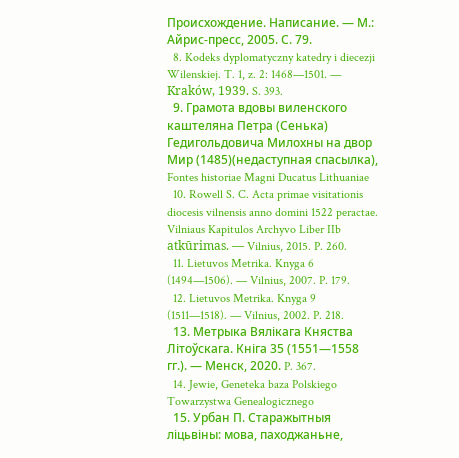Происхождение. Написание. — М.: Айрис-пресс, 2005. С. 79.
  8. Kodeks dyplomatyczny katedry i diecezji Wilenskiej. T. 1, z. 2: 1468—1501. — Kraków, 1939. S. 393.
  9. Грамота вдовы виленского каштеляна Петра (Сенька) Гедигольдовича Милохны на двор Мир (1485)(недаступная спасылка), Fontes historiae Magni Ducatus Lithuaniae
  10. Rowell S. C. Acta primae visitationis diocesis vilnensis anno domini 1522 peractae. Vilniaus Kapitulos Archyvo Liber IIb atkūrimas. — Vilnius, 2015. P. 260.
  11. Lietuvos Metrika. Knyga 6 (1494—1506). — Vilnius, 2007. P. 179.
  12. Lietuvos Metrika. Knyga 9 (1511—1518). — Vilnius, 2002. P. 218.
  13. Метрыка Вялікага Княства Літоўскага. Кніга 35 (1551—1558 гг.). — Менск, 2020. P. 367.
  14. Jewie, Geneteka baza Polskiego Towarzystwa Genealogicznego
  15. Урбан П. Старажытныя ліцьвіны: мова, паходжаньне,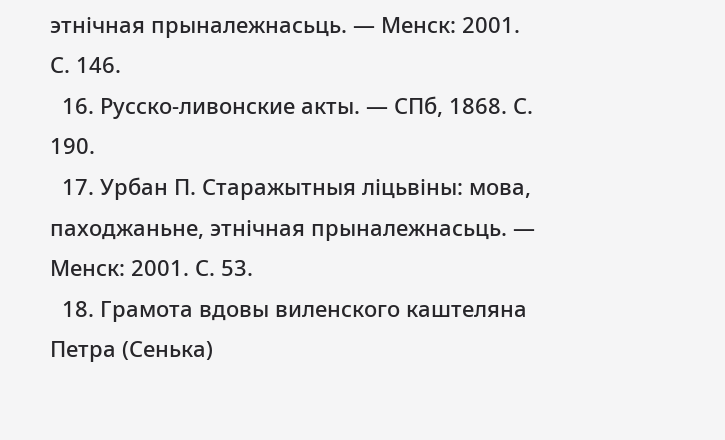этнічная прыналежнасьць. — Менск: 2001. С. 146.
  16. Русско-ливонские акты. — СПб, 1868. С. 190.
  17. Урбан П. Старажытныя ліцьвіны: мова, паходжаньне, этнічная прыналежнасьць. — Менск: 2001. С. 53.
  18. Грамота вдовы виленского каштеляна Петра (Сенька)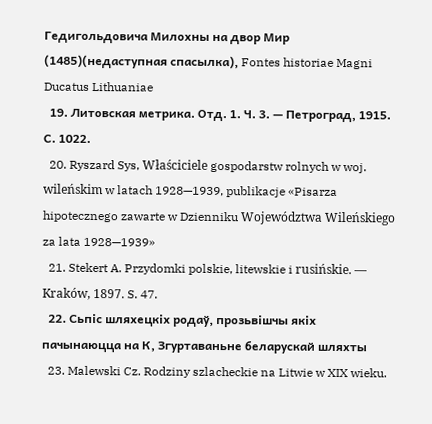Гедигольдовича Милохны на двор Мир (1485)(недаступная спасылка), Fontes historiae Magni Ducatus Lithuaniae
  19. Литовская метрика. Отд. 1. Ч. 3. — Петроград, 1915. С. 1022.
  20. Ryszard Sys, Właściciele gospodarstw rolnych w woj. wileńskim w latach 1928—1939, publikacje «Pisarza hipotecznego zawarte w Dzienniku Województwa Wileńskiego za lata 1928—1939»
  21. Stekert A. Przydomki polskie, litewskie i rusińskie. — Kraków, 1897. S. 47.
  22. Сьпіс шляхецкіх родаў, прозьвішчы якіх пачынаюцца на К, Згуртаваньне беларускай шляхты
  23. Malewski Cz. Rodziny szlacheckie na Litwie w XIX wieku.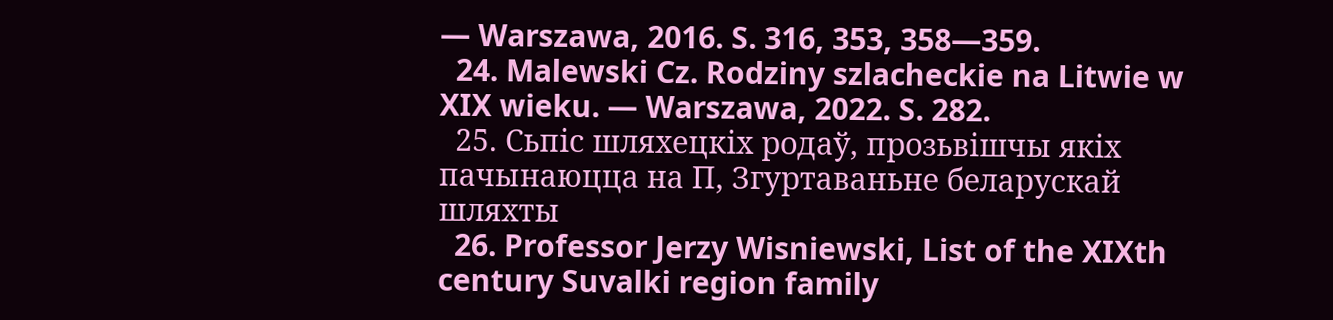— Warszawa, 2016. S. 316, 353, 358—359.
  24. Malewski Cz. Rodziny szlacheckie na Litwie w XIX wieku. — Warszawa, 2022. S. 282.
  25. Сьпіс шляхецкіх родаў, прозьвішчы якіх пачынаюцца на П, Згуртаваньне беларускай шляхты
  26. Professor Jerzy Wisniewski, List of the XIXth century Suvalki region family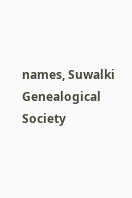names, Suwalki Genealogical Society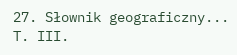27. Słownik geograficzny... T. III.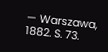— Warszawa, 1882. S. 73.